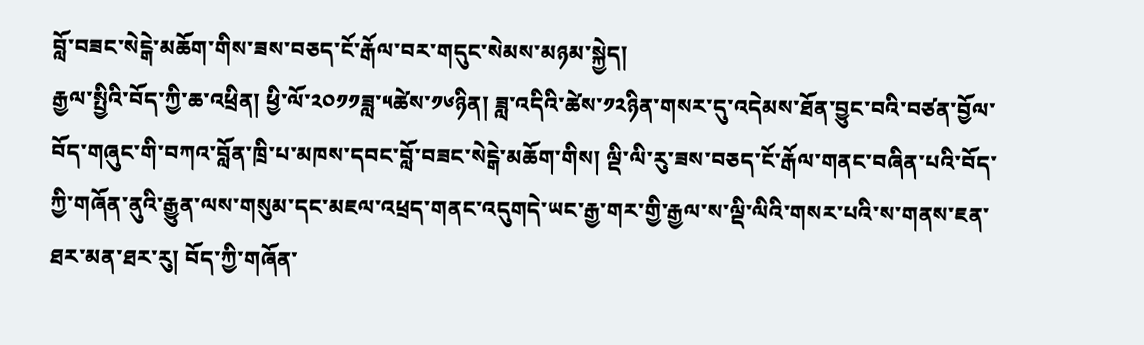བློ་བཟང་སེངྒེ་མཆོག་གིས་ཟས་བཅད་ངོ་རྒོལ་བར་གདུང་སེམས་མཉམ་སྐྱེད།
རྒྱལ་སྤྱིའི་བོད་ཀྱི་ཆ་འཕྲིན། ཕྱི་ལོ་༢༠༡༡ཟླ་༥ཚེས་༡༦ཉིན། ཟླ་འདིའི་ཚེས་༡༢ཉིན་གསར་དུ་འདེམས་ཐོན་བྱུང་བའི་བཙན་བྱོལ་བོད་གཞུང་གི་བཀའ་བློན་ཁྲི་པ་མཁས་དབང་བློ་བཟང་སེངྒེ་མཆོག་གིས། ལྡི་ལི་རུ་ཟས་བཅད་ངོ་རྒོལ་གནང་བཞིན་པའི་བོད་ཀྱི་གཞོན་ནུའི་རྒྱུན་ལས་གསུམ་དང་མཇལ་འཕྲད་གནང་འདུགདེ་ཡང་རྒྱ་གར་གྱི་རྒྱལ་ས་ལྡི་ལིའི་གསར་པའི་ས་གནས་ཇན་ཐར་མན་ཐར་རུ། བོད་ཀྱི་གཞོན་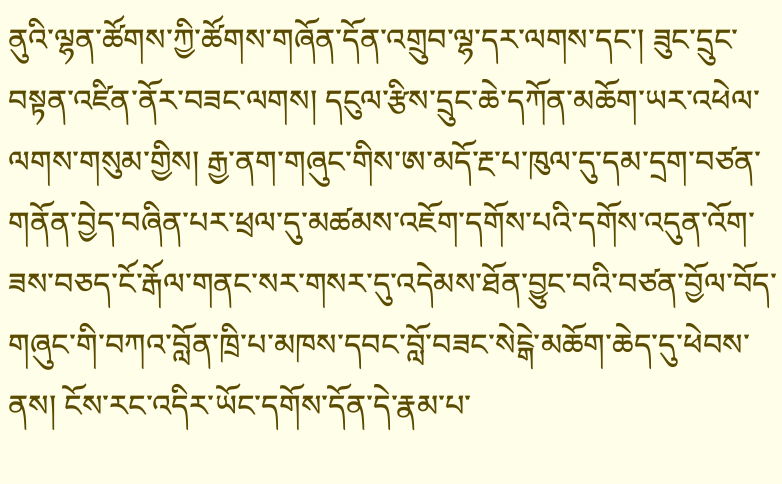ནུའི་ལྷན་ཚོགས་ཀྱི་ཚོགས་གཞོན་དོན་འགྲུབ་ལྷ་དར་ལགས་དང་། ཟུང་དྲུང་བསྟན་འཛིན་ནོར་བཟང་ལགས། དངུལ་རྩིས་དྲུང་ཆེ་དཀོན་མཆོག་ཡར་འཕེལ་ལགས་གསུམ་གྱིས། རྒྱ་ནག་གཞུང་གིས་ཨ་མདོ་རྔ་པ་ཁུལ་དུ་དམ་དྲག་བཙན་གནོན་བྱེད་བཞིན་པར་ཕྲལ་དུ་མཚམས་འཇོག་དགོས་པའི་དགོས་འདུན་འོག་ཟས་བཅད་ངོ་རྒོལ་གནང་སར་གསར་དུ་འདེམས་ཐོན་བྱུང་བའི་བཙན་བྱོལ་བོད་གཞུང་གི་བཀའ་བློན་ཁྲི་པ་མཁས་དབང་བློ་བཟང་སེངྒེ་མཆོག་ཆེད་དུ་ཕེབས་ནས། ངོས་རང་འདིར་ཡོང་དགོས་དོན་དེ་རྣམ་པ་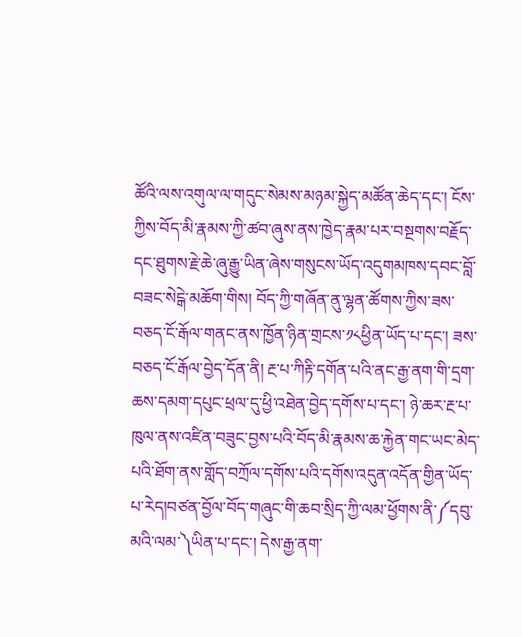ཚོའི་ལས་འགུལ་ལ་གདུང་སེམས་མཉམ་སྐྱེད་མཚོན་ཆེད་དང་། ངོས་ཀྱིས་བོད་མི་རྣམས་ཀྱི་ཚབ་ཞུས་ནས་ཁྱེད་རྣམ་པར་བསྔགས་བརྗོད་དང་ཐུགས་རྗེ་ཆེ་ཞུ་རྒྱུ་ཡིན་ཞེས་གསུངས་ཡོད་འདུགམཁས་དབང་བློ་བཟང་སེངྒེ་མཆོག་གིས། བོད་ཀྱི་གཞོན་ནུ་ལྷན་ཚོགས་ཀྱིས་ཟས་བཅད་ངོ་རྒོལ་གནང་ནས་ཁྱོན་ཉིན་གྲངས་༡༨ཕྱིན་ཡོད་པ་དང་། ཟས་བཅད་ངོ་རྒོལ་བྱེད་དོན་ནི། རྔ་པ་ཀིརྟི་དགོན་པའི་ནང་རྒྱ་ནག་གི་དྲག་ཆས་དམག་དཔུང་ཕྲལ་དུ་ཕྱི་འཐེན་བྱེད་དགོས་པ་དང་། ཉེ་ཆར་རྔ་པ་ཁུལ་ནས་འཛིན་བཟུང་བྱས་པའི་བོད་མི་རྣམས་ཆ་རྐྱེན་གང་ཡང་མེད་པའི་ཐོག་ནས་གློད་བཀྲོལ་དགོས་པའི་དགོས་འདུན་འདོན་གྱིན་ཡོད་པ་རེད།བཙན་བྱོལ་བོད་གཞུང་གི་ཆབ་སྲིད་ཀྱི་ལམ་ཕྱོགས་ནི་༼དབུ་མའི་ལམ་༽ཡིན་པ་དང་། དེས་རྒྱ་ནག་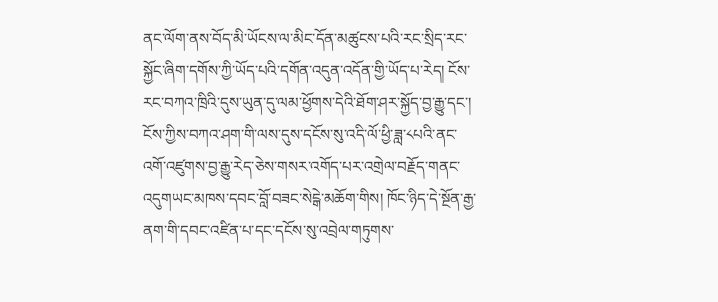ནང་ལོག་ནས་བོད་མི་ཡོངས་ལ་མིང་དོན་མཚུངས་པའི་རང་སྲིད་རང་སྐྱོང་ཞིག་དགོས་ཀྱི་ཡོད་པའི་དགོན་འདུན་འདོན་གྱི་ཡོད་པ་རེད། ངོས་རང་བཀའ་ཁྲིའི་དུས་ཡུན་དུ་ལམ་ཕྱོགས་དེའི་ཐོག་ཤར་སྐྱོད་བྱ་རྒྱུ་དང་། ངོས་ཀྱིས་བཀའ་ཤག་གི་ལས་དུས་དངོས་སུ་འདི་ལོ་ཕྱི་ཟླ་༨པའི་ནང་འགོ་འཛུགས་བྱ་རྒྱུ་རེད་ཅེས་གསར་འགོད་པར་འགྲེལ་བརྗོད་གནང་འདུགཡང་མཁས་དབང་བློ་བཟང་སེངྒེ་མཆོག་གིས། ཁོང་ཉིད་དེ་སྔོན་རྒྱ་ནག་གི་དབང་འཛིན་པ་དང་དངོས་སུ་འབྲེལ་གཏུགས་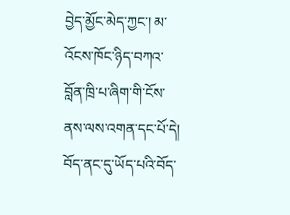བྱེད་མྱོང་མེད་ཀྱང་། མ་འོངས་ཁོང་ཉིད་བཀའ་བློན་ཁྲི་པ་ཞིག་གི་ངོས་ནས་ལས་འགན་དང་པོ་དེ། བོད་ནང་དུ་ཡོད་པའི་བོད་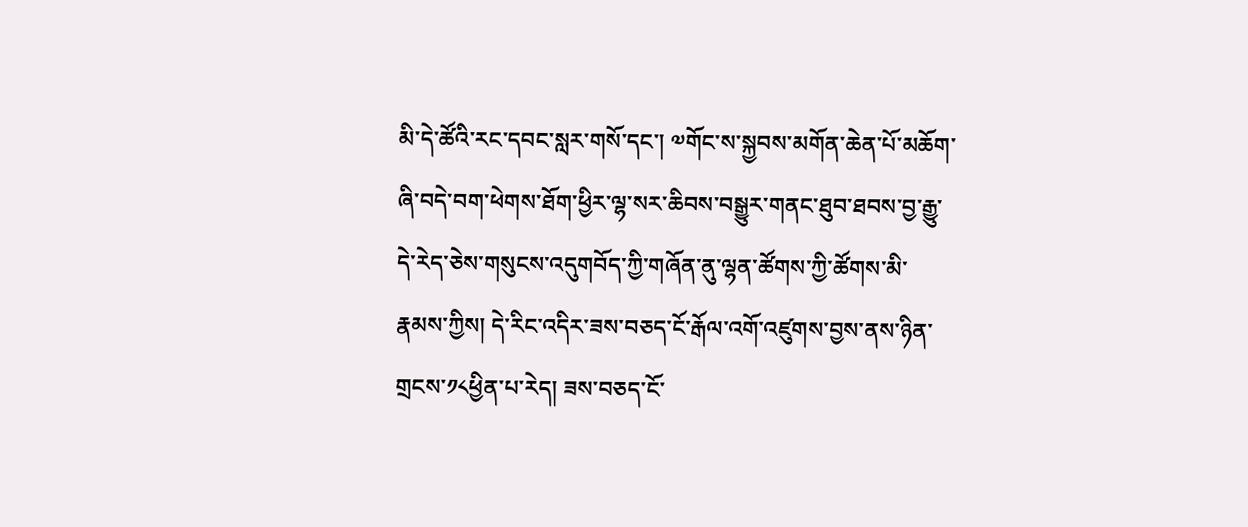མི་དེ་ཚོའི་རང་དབང་སླར་གསོ་དང་། ༧གོང་ས་སྐྱབས་མགོན་ཆེན་པོ་མཆོག་ཞི་བདེ་བག་ཕེགས་ཐོག་ཕྱིར་ལྷ་སར་ཆིབས་བསྒྱུར་གནང་ཐུབ་ཐབས་བྱ་རྒྱུ་དེ་རེད་ཅེས་གསུངས་འདུགབོད་ཀྱི་གཞོན་ནུ་ལྷན་ཚོགས་ཀྱི་ཚོགས་མི་རྣམས་ཀྱིས། དེ་རིང་འདིར་ཟས་བཅད་ངོ་རྒོལ་འགོ་འཛུགས་བྱས་ནས་ཉིན་གྲངས་༡༨ཕྱིན་པ་རེད། ཟས་བཅད་ངོ་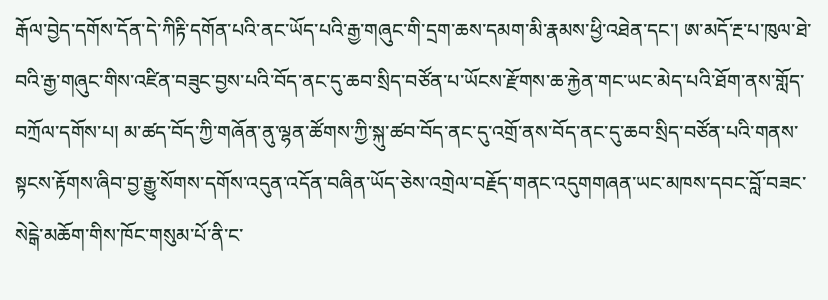རྒོལ་བྱེད་དགོས་དོན་དེ་ཀིརྟི་དགོན་པའི་ནང་ཡོད་པའི་རྒྱ་གཞུང་གི་དྲག་ཆས་དམག་མི་རྣམས་ཕྱི་འཐེན་དང་། ཨ་མདོ་རྔ་པ་ཁུལ་ཐེ་བའི་རྒྱ་གཞུང་གིས་འཛིན་བཟུང་བྱས་པའི་བོད་ནང་དུ་ཆབ་སྲིད་བཙོན་པ་ཡོངས་རྫོགས་ཆ་རྐྱེན་གང་ཡང་མེད་པའི་ཐོག་ནས་གློད་བཀྲོལ་དགོས་པ། མ་ཚད་བོད་ཀྱི་གཞོན་ནུ་ལྷན་ཚོགས་ཀྱི་སྐུ་ཚབ་བོད་ནང་དུ་འགྲོ་ནས་བོད་ནང་དུ་ཆབ་སྲིད་བཙོན་པའི་གནས་སྟངས་རྟོགས་ཞིབ་བྱ་རྒྱུ་སོགས་དགོས་འདུན་འདོན་བཞིན་ཡོད་ཅེས་འགྲེལ་བརྗོད་གནང་འདུགགཞན་ཡང་མཁས་དབང་བློ་བཟང་སེངྒེ་མཆོག་གིས་ཁོང་གསུམ་པོ་ནི་ང་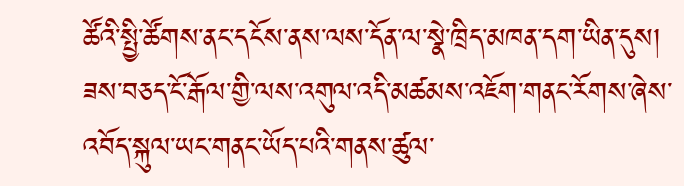ཚོའི་སྤྱི་ཚོགས་ནང་དངོས་ནས་ལས་དོན་ལ་སྣེ་ཁྲིད་མཁན་དག་ཡིན་དུས། ཟས་བཅད་ངོ་རྒོལ་གྱི་ལས་འགུལ་འདི་མཚམས་འཇོག་གནང་རོགས་ཞེས་འབོད་སྐུལ་ཡང་གནང་ཡོད་པའི་གནས་ཚུལ་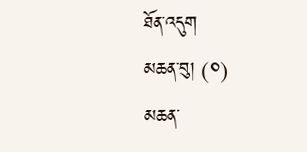ཐོན་འདུག
མཆན་བུ། (༠)
མཆན་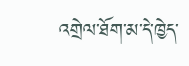འགྲེལ་ཐོག་མ་དེ་ཁྱེད་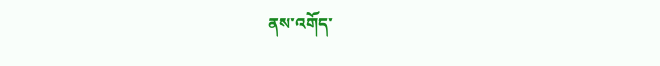ནས་འགོད་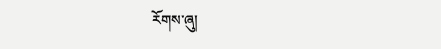རོགས་ཞུ།